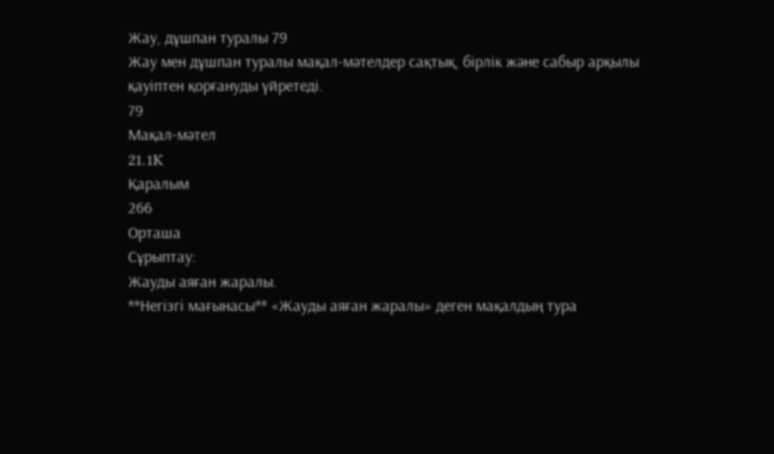Жау, дұшпан туралы 79
Жау мен дұшпан туралы мақал-мәтелдер сақтық, бірлік және сабыр арқылы қауіптен қорғануды үйретеді.
79
Мақал-мәтел
21.1K
Қаралым
266
Орташа
Сұрыптау:
Жауды аяған жаралы.
**Негізгі мағынасы** «Жауды аяған жаралы» деген мақалдың тура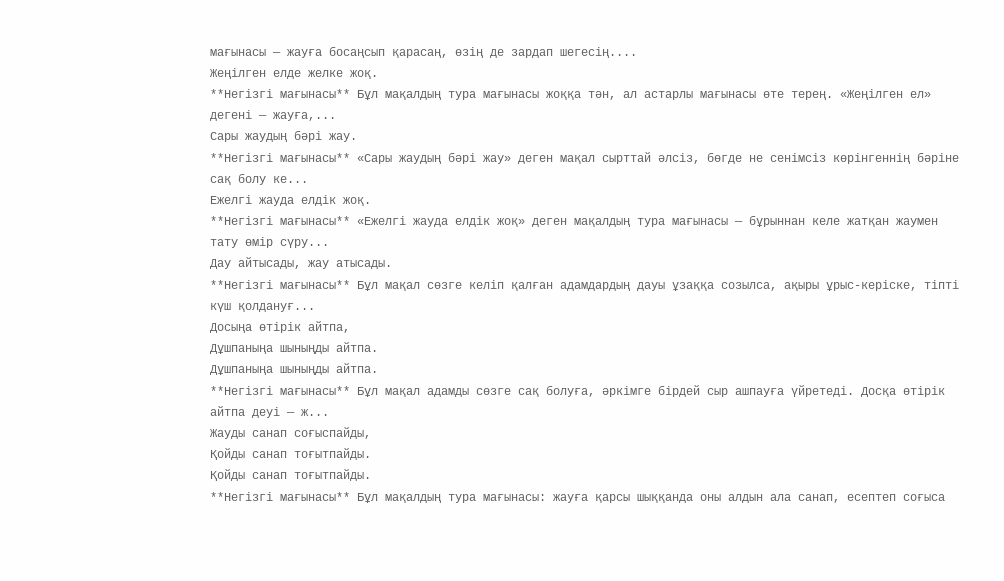мағынасы — жауға босаңсып қарасаң, өзің де зардап шегесің....
Жеңілген елде желке жоқ.
**Негізгі мағынасы** Бұл мақалдың тура мағынасы жоққа тән, ал астарлы мағынасы өте терең. «Жеңілген ел» дегені — жауға,...
Сары жаудың бәрі жау.
**Негізгі мағынасы** «Сары жаудың бәрі жау» деген мақал сырттай әлсіз, бөгде не сенімсіз көрінгеннің бәріне сақ болу ке...
Ежелгі жауда елдік жоқ.
**Негізгі мағынасы** «Ежелгі жауда елдік жоқ» деген мақалдың тура мағынасы — бұрыннан келе жатқан жаумен тату өмір сүру...
Дау айтысады, жау атысады.
**Негізгі мағынасы** Бұл мақал сөзге келіп қалған адамдардың дауы ұзаққа созылса, ақыры ұрыс-керіске, тіпті күш қолдануғ...
Досыңа өтірік айтпа,
Дұшпаныңа шыныңды айтпа.
Дұшпаныңа шыныңды айтпа.
**Негізгі мағынасы** Бұл мақал адамды сөзге сақ болуға, әркімге бірдей сыр ашпауға үйретеді. Досқа өтірік айтпа деуі — ж...
Жауды санап соғыспайды,
Қойды санап тоғытпайды.
Қойды санап тоғытпайды.
**Негізгі мағынасы** Бұл мақалдың тура мағынасы: жауға қарсы шыққанда оны алдын ала санап, есептеп соғыса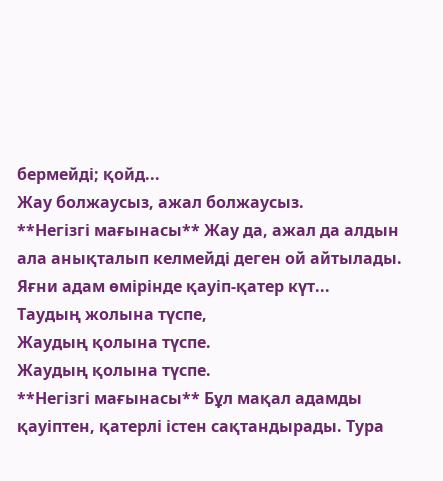бермейді; қойд...
Жау болжаусыз, ажал болжаусыз.
**Негізгі мағынасы** Жау да, ажал да алдын ала анықталып келмейді деген ой айтылады. Яғни адам өмірінде қауіп-қатер күт...
Таудың жолына түспе,
Жаудың қолына түспе.
Жаудың қолына түспе.
**Негізгі мағынасы** Бұл мақал адамды қауіптен, қатерлі істен сақтандырады. Тура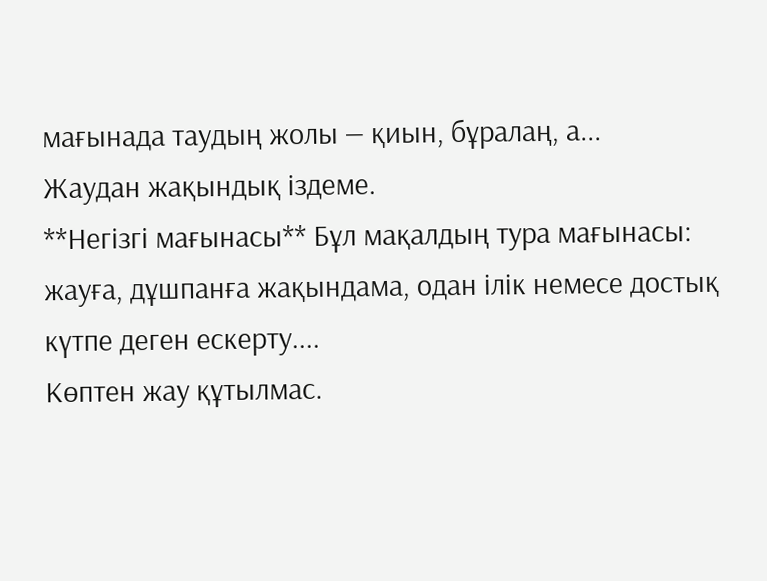мағынада таудың жолы — қиын, бұралаң, а...
Жаудан жақындық іздеме.
**Негізгі мағынасы** Бұл мақалдың тура мағынасы: жауға, дұшпанға жақындама, одан ілік немесе достық күтпе деген ескерту....
Көптен жау құтылмас.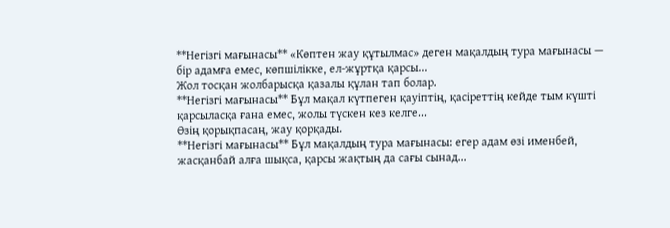**Негізгі мағынасы** «Көптен жау құтылмас» деген мақалдың тура мағынасы — бір адамға емес, көпшілікке, ел-жұртқа қарсы...
Жол тосқан жолбарысқа қазалы құлан тап болар.
**Негізгі мағынасы** Бұл мақал күтпеген қауіптің, қасіреттің кейде тым күшті қарсыласқа ғана емес, жолы түскен кез келге...
Өзің қорықпасаң, жау қорқады.
**Негізгі мағынасы** Бұл мақалдың тура мағынасы: егер адам өзі именбей, жасқанбай алға шықса, қарсы жақтың да сағы сынад...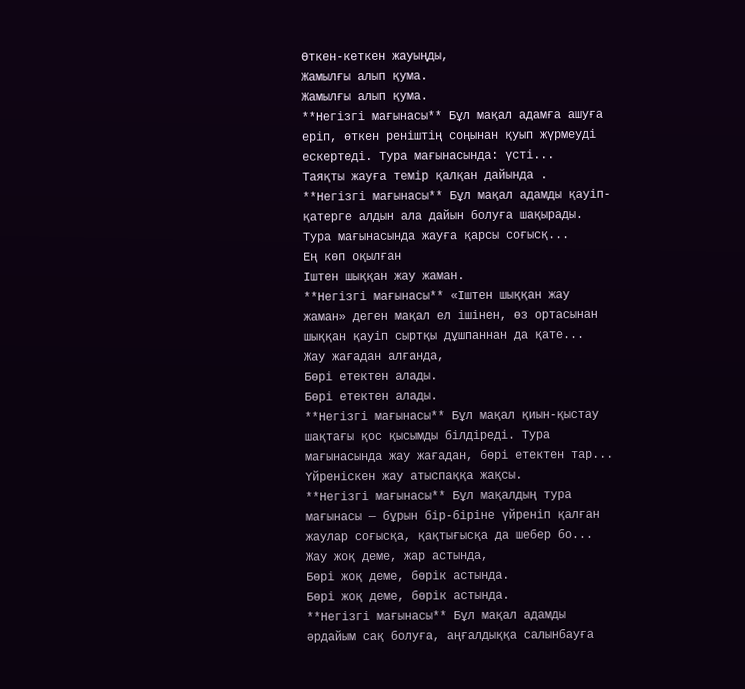Өткен-кеткен жауыңды,
Жамылғы алып қума.
Жамылғы алып қума.
**Негізгі мағынасы** Бұл мақал адамға ашуға еріп, өткен реніштің соңынан қуып жүрмеуді ескертеді. Тура мағынасында: үсті...
Таяқты жауға темір қалқан дайында .
**Негізгі мағынасы** Бұл мақал адамды қауіп-қатерге алдын ала дайын болуға шақырады. Тура мағынасында жауға қарсы соғысқ...
Ең көп оқылған
Іштен шыққан жау жаман.
**Негізгі мағынасы** «Іштен шыққан жау жаман» деген мақал ел ішінен, өз ортасынан шыққан қауіп сыртқы дұшпаннан да қате...
Жау жағадан алғанда,
Бөрі етектен алады.
Бөрі етектен алады.
**Негізгі мағынасы** Бұл мақал қиын-қыстау шақтағы қос қысымды білдіреді. Тура мағынасында жау жағадан, бөрі етектен тар...
Үйреніскен жау атыспаққа жақсы.
**Негізгі мағынасы** Бұл мақалдың тура мағынасы — бұрын бір-біріне үйреніп қалған жаулар соғысқа, қақтығысқа да шебер бо...
Жау жоқ деме, жар астында,
Бөрі жоқ деме, бөрік астында.
Бөрі жоқ деме, бөрік астында.
**Негізгі мағынасы** Бұл мақал адамды әрдайым сақ болуға, аңғалдыққа салынбауға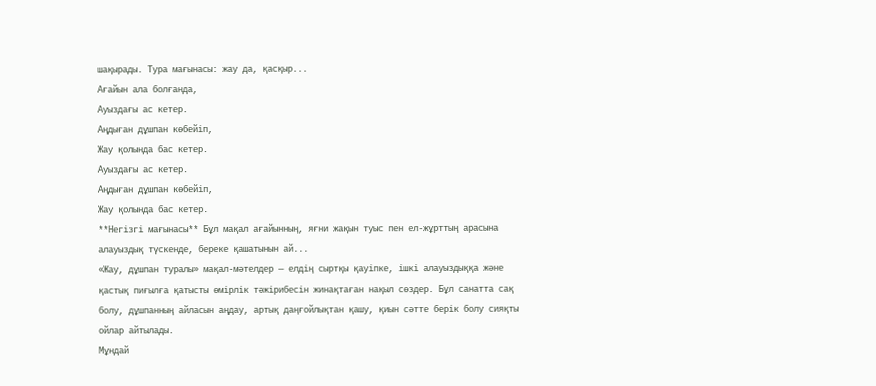шақырады. Тура мағынасы: жау да, қасқыр...
Ағайын ала болғанда,
Ауыздағы ас кетер.
Аңдыған дұшпан көбейіп,
Жау қолында бас кетер.
Ауыздағы ас кетер.
Аңдыған дұшпан көбейіп,
Жау қолында бас кетер.
**Негізгі мағынасы** Бұл мақал ағайынның, яғни жақын туыс пен ел-жұрттың арасына алауыздық түскенде, береке қашатынын ай...
«Жау, дұшпан туралы» мақал-мәтелдер — елдің сыртқы қауіпке, ішкі алауыздыққа және қастық пиғылға қатысты өмірлік тәжірибесін жинақтаған нақыл сөздер. Бұл санатта сақ болу, дұшпанның айласын аңдау, артық даңғойлықтан қашу, қиын сәтте берік болу сияқты ойлар айтылады.
Мұндай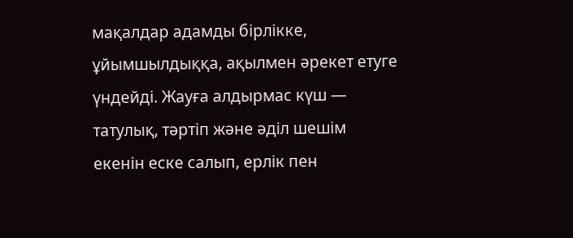мақалдар адамды бірлікке, ұйымшылдыққа, ақылмен әрекет етуге үндейді. Жауға алдырмас күш — татулық, тәртіп және әділ шешім екенін еске салып, ерлік пен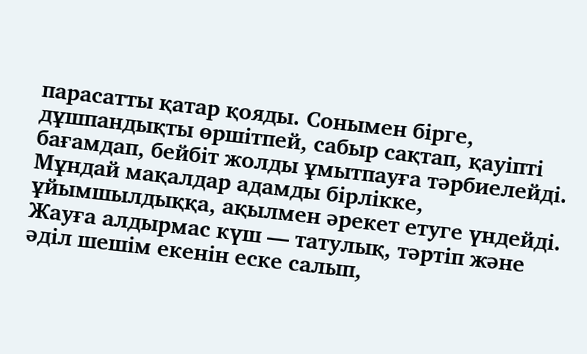парасатты қатар қояды. Сонымен бірге, дұшпандықты өршітпей, сабыр сақтап, қауіпті бағамдап, бейбіт жолды ұмытпауға тәрбиелейді.
Мұндай мақалдар адамды бірлікке, ұйымшылдыққа, ақылмен әрекет етуге үндейді. Жауға алдырмас күш — татулық, тәртіп және әділ шешім екенін еске салып,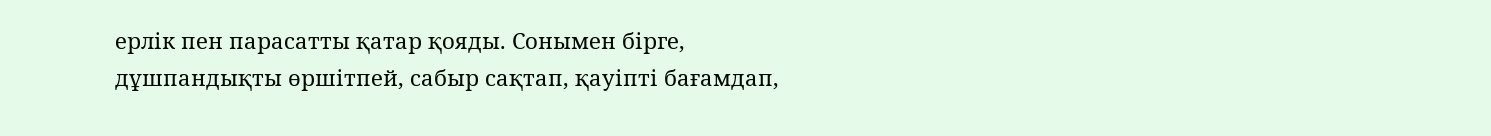ерлік пен парасатты қатар қояды. Сонымен бірге, дұшпандықты өршітпей, сабыр сақтап, қауіпті бағамдап,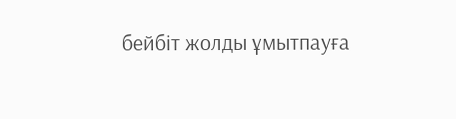бейбіт жолды ұмытпауға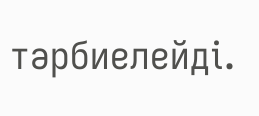тәрбиелейді.